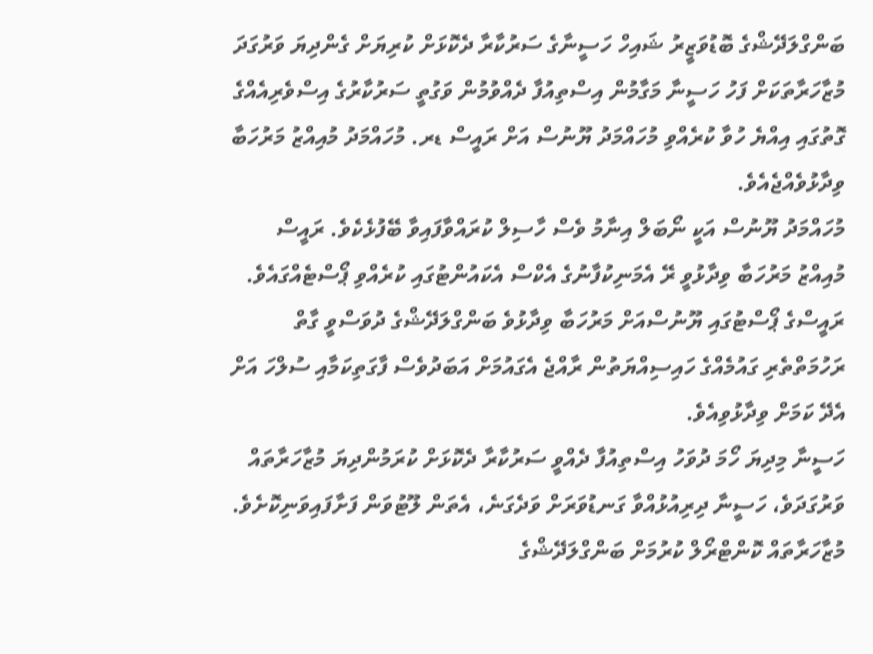ބަންގްލަދޭޝްގެ ބޮޑުވަޒީރު ޝައިހް ހަސީނާގެ ސަރުކާރާ ދެކޮޅަށް ކުރިޔަށް ގެންދިޔަ ވަރުގަދަ މުޒާހަރާތަކަށް ފަހު ހަސީނާ މަގާމުން އިސްތިއުފާ ދެއްވުމުން ވަގުތީ ސަރުކާރުގެ އިސްވެރިއެއްގެ ގޮތުގައި އިއްޔެ ހުވާ ކުރެއްވި މުހައްމަދު ޔޫނުސް އަށް ރައީސް ޑރ. މުހައްމަދު މުއިއްޒު މަރުހަބާ ވިދާޅުވެއްޖެއެވެ.
މުހައްމަދު ޔޫނުސް އަކީ ނޯބަލް އިނާމު ވެސް ހާސިލް ކުރައްވާފައިވާ ބޭފުޅެކެވެ. ރައީސް މުއިއްޒު މަރުހަބާ ވިދާޅުވީ ރޭ އެމަނިކުފާނުގެ އެކްސް އެކައުންޓުގައި ކުރެއްވި ޕޯސްޓެއްގައެވެ.
ރައީސްގެ ޕޯސްޓުގައި ޔޫނުސްއަށް މަރުހަބާ ވިދާޅުވެ ބަންގްލަދޭޝްގެ ދުވަސްވީ ގާތް ރަހުމަތްތެރި ގައުމެއްގެ ހައިސިއްޔަތުން ރާއްޖެ އެގައުމަށް އަބަދުވެސް ފާގަތިކަމާއި ސުލްހަ އަށް އެދޭ ކަމަށް ވިދާޅުވިއެވެ.
ހަސީނާ މިދިޔަ ހޯމަ ދުވަހު އިސްތިއުފާ ދެއްވީ ސަރުކާރާ ދެކޮޅަށް ކުރަމުންދިޔަ މުޒާހަރާތައް ވަރުގަދަވެ، ހަސީނާ ދިރިއުޅުއްވާ ގަނޑުވަރަށް ވަދެގަނެ، އެތަން ލޫޓުވަން ފަށާފައިވަނިކޮށެވެ.
މުޒާހަރާތައް ކޮންޓްރޯލް ކުރުމަށް ބަންގްލަދޭޝްގެ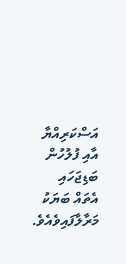އަސްކަރިއްޔާ އާއި ފުލުހުން ބަޑިޖަހައި އެތައް ބަޔަކު މަރާލާފައިވެއެވެ.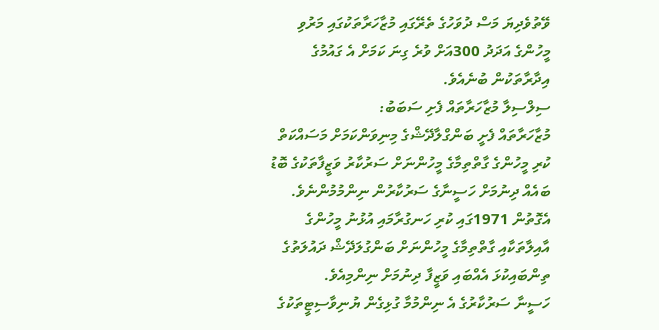ވޭތުވެދިޔަ މަސް ދުވަހުގެ ތެރޭގައި މުޒާހަރާތަކުގައި މަރުވި މީހުންގެ އަދަދު 300އަށް ވުރެ ގިނަ ކަމަށް އެ ގައުމުގެ އިދާރާތަކުން ބުނެއެވެ.
ސިލްސިލާ މުޒާހަރާތައް ފެށި ސަބަބު:
މުޒާހަރާތައް ފެށީ ބަންގްލާދޭޝްގެ މިނިވަންކަމަށް މަސައްކަތް ކުރި މީހުންގެ ގާތްތިމާގެ މީހުންނަށް ސަރުކާރު ވަޒީފާތަކުގެ ބޮޑު ބައެއް ދިނުމަށް ހަސީނާގެ ސަރުކާރުން ނިންމުމުންނެވެ. އެގޮތުން 1971ގައި ކުރި ހަނގުރާމައި އުޅުނު މީހުންގެ އާއިލާތަކާއި ގާތްތިމާގެ މީހުންނަށް ބަންގުލަދޭޝް ދައުލަތުގެ ތިންބައިކުޅަ އެއްބައި ވަޒީފާ ދިނުމަށް ނިންމިއެވެ.
ހަސީނާ ސަރުކާރުގެ އެ ނިންމުމާ ގުޅިގެން ޔުނިވާސިޓީތަކުގެ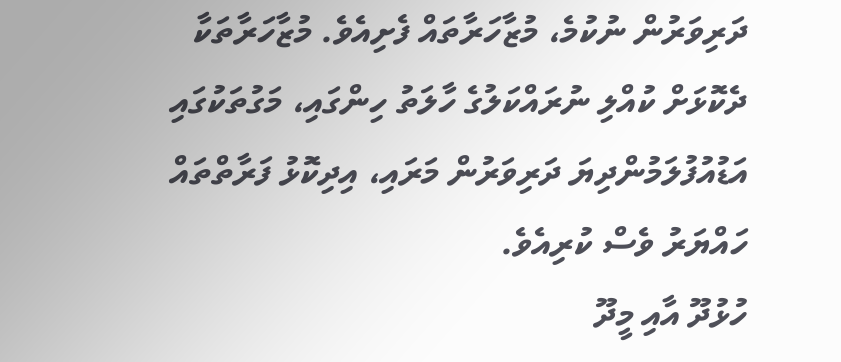ދަރިވަރުން ނުކުމެ، މުޒާހަރާތައް ފެށިއެވެ. މުޒާހަރާތަކާ ދެކޮޅަށް ކުއްލި ނުރައްކަލުގެ ހާލަތު ހިންގައި، މަގުތަކުގައި އަޑުއުފުލަމުންދިޔަ ދަރިވަރުން މަރައި، އިދިކޮޅު ފަރާތްތައް ހައްޔަރު ވެސް ކުރިއެވެ.
ހުޅުދޫ އާއި މީދޫ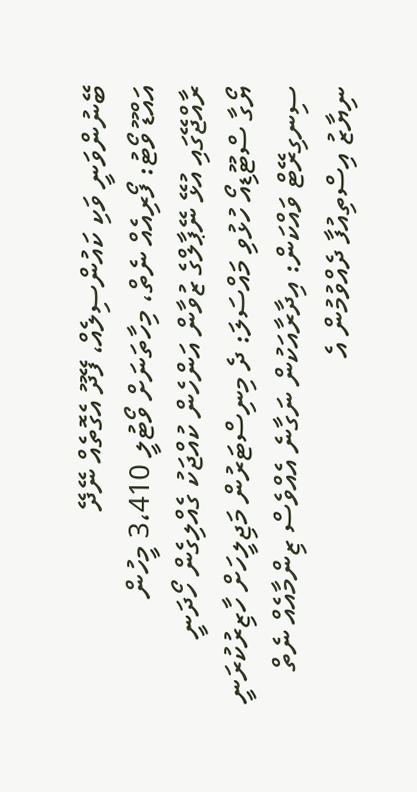ބޭނުންވަނީ ވަކި ކައުންސިލެއް، ފޭދޫ އެގޮތެއް ނޭދޭ
އައްޑޫ ވޯޓު: ފޯރިއެއް ނެތް، މިހާތަނަށް ވޯޓުލީ 3،410 މީހުން
ރާއްޖޭގައި އުޅޭ ނޭޕާލްގެ ޒުވާން އަންހެން ކުއްޖަކު ގެއްލިގެން ހޯދަނީ
ޔޯގާ ސްޓޫޑިއޯ ހުޅުވި މައްސަލަ: ދެ މިނިސްޓަރުން މަޖިލީހަށް ހާޒިރުކުރަނީ
ސިނގިރޭޓް ވައްކަން: އިދާރާއަކުން ނަގާނެ އެއްވެސް ޒިންމާއެއް ނެތް
ނިޔާޒު އިސްތިއުފާ ދެއްވުމުން އެ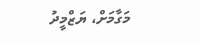މަގާމަށް، ޔަޒްމީދު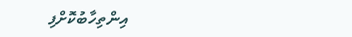އިންތިހާބުކޮށްފި